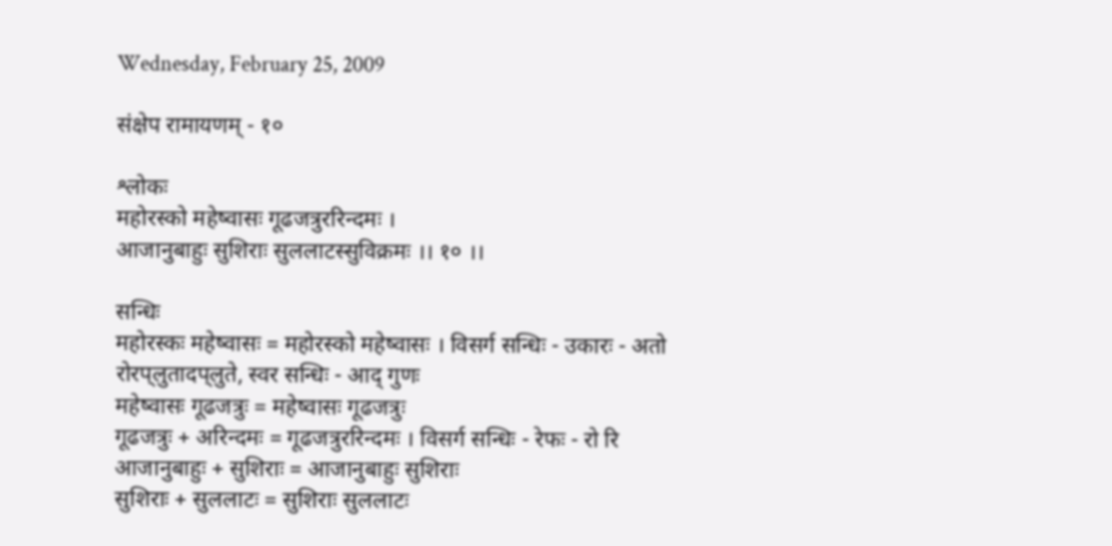Wednesday, February 25, 2009

संक्षेप रामायणम् - १०

श्लोकः
महोरस्को महेष्वासः गूढजत्रुररिन्दमः ।
आजानुबाहुः सुशिराः सुललाटस्सुविक्रमः ।। १० ।।

सन्धिः
महोरस्कः महेष्वासः = महोरस्को महेष्वासः । विसर्ग सन्धिः - उकारः - अतो रोरप्‌लुतादप्‌लुते, स्वर सन्धिः - आद् गुणः
महेष्वासः गूढजत्रुः = महेष्वासः गूढजत्रुः
गूढजत्रुः + अरिन्दमः = गूढजत्रुररिन्दमः । विसर्ग सन्धिः - रेफः - रो रि
आजानुबाहुः + सुशिराः = आजानुबाहुः सुशिराः
सुशिराः + सुललाटः = सुशिराः सुललाटः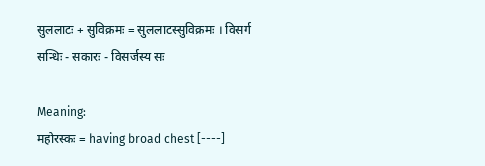सुललाटः + सुविक्रमः = सुललाटस्सुविक्रमः । विसर्ग सन्धिः - सकारः - विसर्जस्य सः

Meaning:
महोरस्कः = having broad chest [----]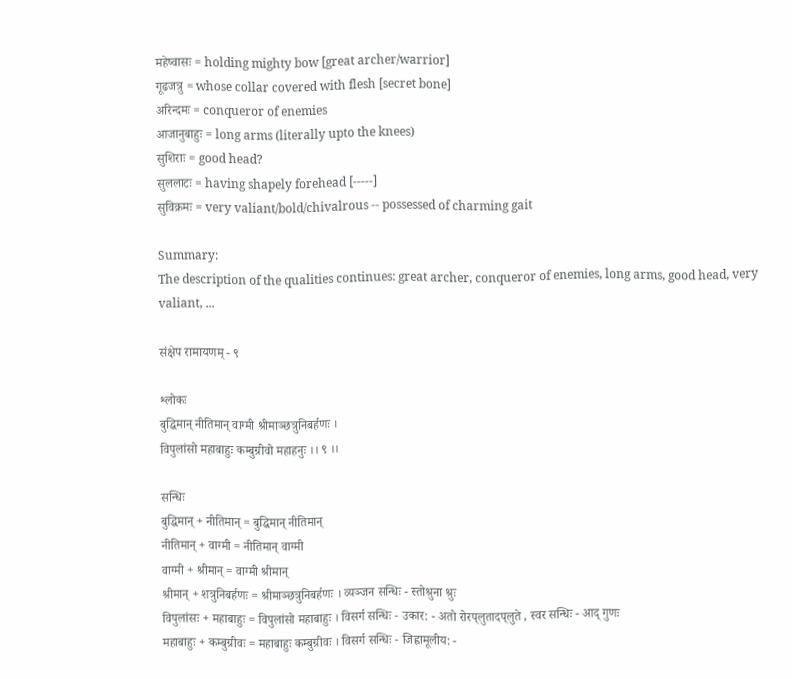महेष्वासः = holding mighty bow [great archer/warrior]
गूढजत्रु = whose collar covered with flesh [secret bone]
अरिन्दमः = conqueror of enemies
आजानुबाहुः = long arms (literally upto the knees)
सुशिराः = good head?
सुललाटः = having shapely forehead [-----]
सुविक्रमः = very valiant/bold/chivalrous -- possessed of charming gait

Summary:
The description of the qualities continues: great archer, conqueror of enemies, long arms, good head, very valiant, ...

संक्षेप रामायणम् - ९

श्लोकः
बुद्धिमान् नीतिमान् वाग्मी श्रीमाञ्छत्रुनिबर्हणः ।
विपुलांसो महाबाहुः कम्बुग्रीवो महाहनुः ।। ९ ।।

सन्धिः
बुद्धिमान् + नीतिमान् = बुद्धिमान् नीतिमान्
नीतिमान् + वाग्मी = नीतिमान् वाग्मी
वाग्मी + श्रीमान् = वाग्मी श्रीमान्
श्रीमान् + शत्रुनिबर्हणः = श्रीमाञ्छत्रुनिबर्हणः । व्यञ्जन सन्धिः - स्तोश्रुना श्रुः
विपुलांसः + महाबाहुः = विपुलांसो महाबाहुः । विसर्ग सन्धिः - उकार: - अतो रोरप्‌लुतादप्‌लुते , स्वर सन्धिः - आद् गुणः
महाबाहुः + कम्बुग्रीवः = महाबाहुः कम्बुग्रीवः । विसर्ग सन्धिः - जिह्वामूलीय: -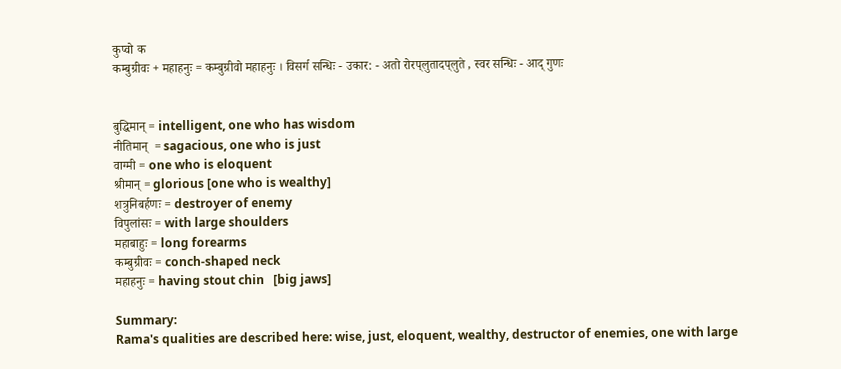कुप्वो क
कम्बुग्रीवः + महाहनुः = कम्बुग्रीवो महाहनुः । विसर्ग सन्धिः - उकार: - अतो रोरप्‌लुतादप्‌लुते , स्वर सन्धिः - आद् गुणः


बुद्धिमान् = intelligent, one who has wisdom
नीतिमान्  = sagacious, one who is just
वाग्मी = one who is eloquent
श्रीमान् = glorious [one who is wealthy]
शत्रुनिबर्हणः = destroyer of enemy
विपुलांसः = with large shoulders
महाबाहुः = long forearms
कम्बुग्रीवः = conch-shaped neck
महाहनुः = having stout chin   [big jaws]

Summary:
Rama's qualities are described here: wise, just, eloquent, wealthy, destructor of enemies, one with large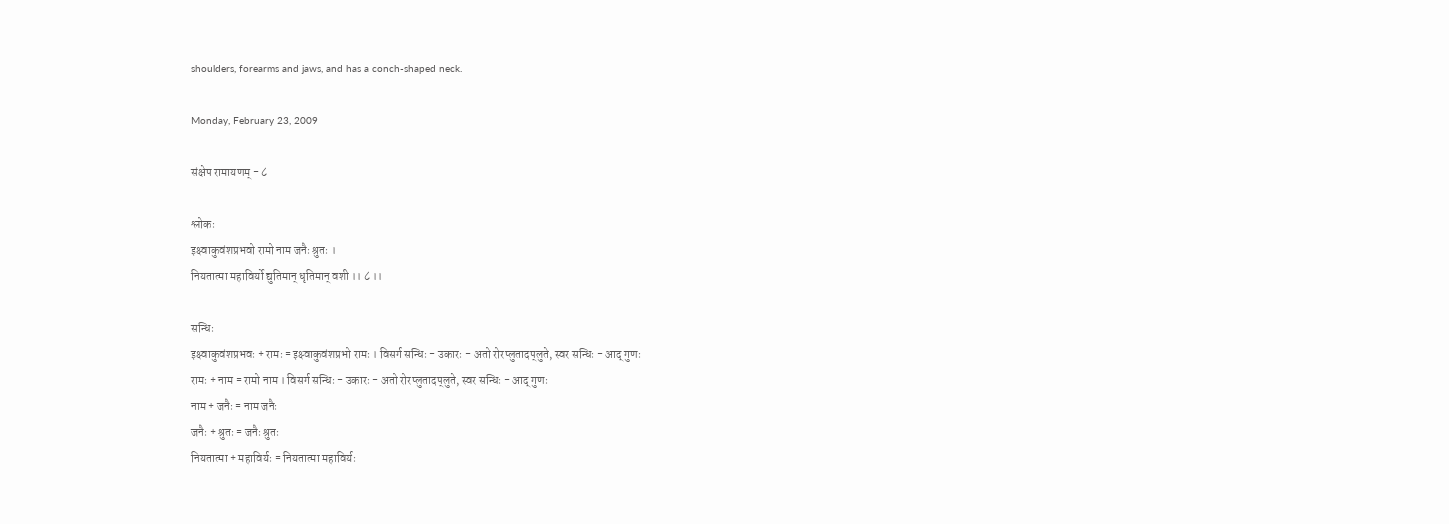shoulders, forearms and jaws, and has a conch-shaped neck.

Monday, February 23, 2009

संक्षेप रामायणम् - ८

श्लोकः
इक्ष्वाकुवंशप्रभवो रामो नाम जनैः श्रुतः ।
नियतात्मा महाविर्यो द्युतिमान् धृतिमान् वशी ।। ८ ।।

सन्धिः
इक्ष्वाकुवंशप्रभवः + रामः = इक्ष्वाकुवंशप्रभो रामः । विसर्ग सन्धिः - उकारः - अतो रोरप्लुतादप्‌लुते, स्वर सन्धिः - आद् गुणः
रामः + नाम = रामो नाम । विसर्ग सन्धिः - उकारः - अतो रोरप्लुतादप्‌लुते, स्वर सन्धिः - आद् गुणः
नाम + जनैः = नाम जनैः
जनैः + श्रुतः = जनैः श्रुतः
नियतात्मा + महाविर्यः = नियतात्मा महाविर्यः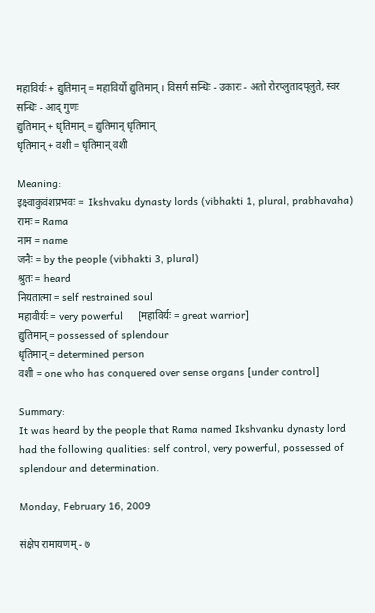महाविर्यः + द्युतिमान् = महाविर्यो द्युतिमान् । विसर्ग सन्धिः - उकारः - अतो रोरप्लुतादप्‌लुते, स्वर सन्धिः - आद् गुणः
द्युतिमान् + धृतिमान् = द्युतिमान् धृतिमान्
धृतिमान् + वशी = धृतिमान् वशी

Meaning:
इक्ष्वाकुवंशप्रभवः =  Ikshvaku dynasty lords (vibhakti 1, plural, prabhavaha)
रामः = Rama
नाम = name
जनैः = by the people (vibhakti 3, plural)
श्रुतः = heard
नियतात्मा = self restrained soul
महावीर्यः = very powerful     [महाविर्यः = great warrior]
द्युतिमान् = possessed of splendour
धृतिमान् = determined person
वशी = one who has conquered over sense organs [under control]

Summary:
It was heard by the people that Rama named Ikshvanku dynasty lord had the following qualities: self control, very powerful, possessed of splendour and determination.

Monday, February 16, 2009

संक्षेप रामायणम् - ७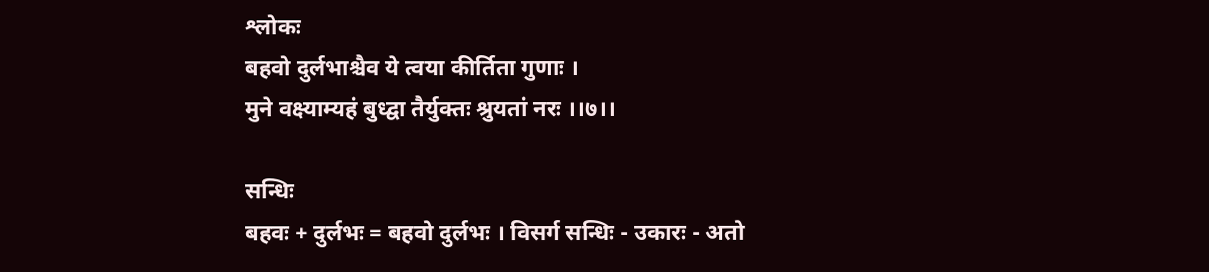श्लोकः
बहवो दुर्लभाश्चैव ये त्वया कीर्तिता गुणाः ।
मुने वक्ष्याम्यहं बुध्द्वा तैर्युक्तः श्रुयतां नरः ।।७।।

सन्धिः
बहवः + दुर्लभः = बहवो दुर्लभः । विसर्ग सन्धिः - उकारः - अतो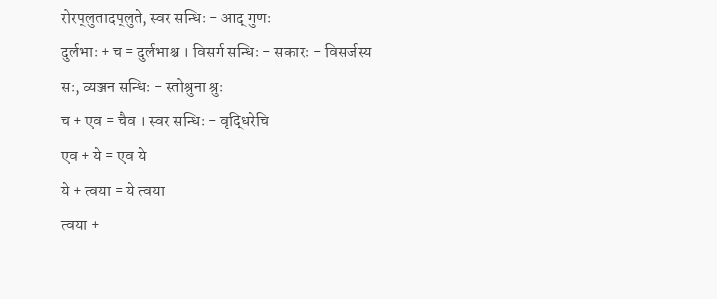रोरप्‌लुतादप्‌लुते, स्वर सन्धिः - आद् गुणः
दुर्लभाः + च = दुर्लभाश्च । विसर्ग सन्धिः - सकारः - विसर्जस्य सः, व्यञ्जन सन्धिः - स्तोश्रुना श्रुः
च + एव = चैव । स्वर सन्धिः - वृद्धिरेचि
एव + ये = एव ये
ये + त्वया = ये त्वया
त्वया +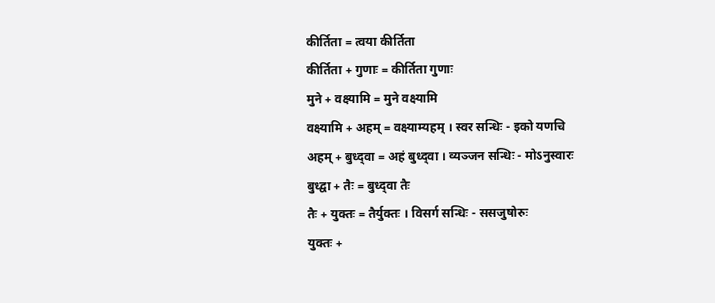कीर्तिता = त्वया कीर्तिता
कीर्तिता + गुणाः = कीर्तिता गुणाः
मुने + वक्ष्यामि = मुने वक्ष्यामि
वक्ष्यामि + अहम् = वक्ष्याम्यहम् । स्वर सन्धिः - इको यणचि
अहम् + बुध्द्‌वा = अहं बुध्द्‌वा । व्यञ्जन सन्धिः - मोऽनुस्वारः
बुध्द्वा + तैः = बुध्द्‌वा तैः
तैः + युक्तः = तैर्युक्तः । विसर्ग सन्धिः - ससजुषोरुः
युक्तः +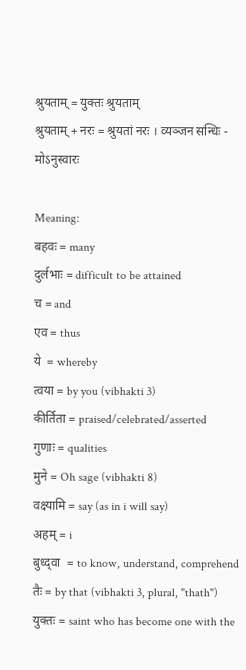श्रुयताम् = युक्तः श्रुयताम्
श्रुयताम् + नरः = श्रुयतां नरः । व्यञ्जन सन्धिः - मोऽनुस्वारः

Meaning:
बहवः = many
दुर्लभाः = difficult to be attained
च = and
एव = thus
ये  = whereby
त्वया = by you (vibhakti 3)
कीर्तिता = praised/celebrated/asserted
गुणाः = qualities
मुने = Oh sage (vibhakti 8)
वक्ष्यामि = say (as in i will say)
अहम् = i
बुध्द्‌वा  = to know, understand, comprehend
तैः = by that (vibhakti 3, plural, "thath")
युक्तः = saint who has become one with the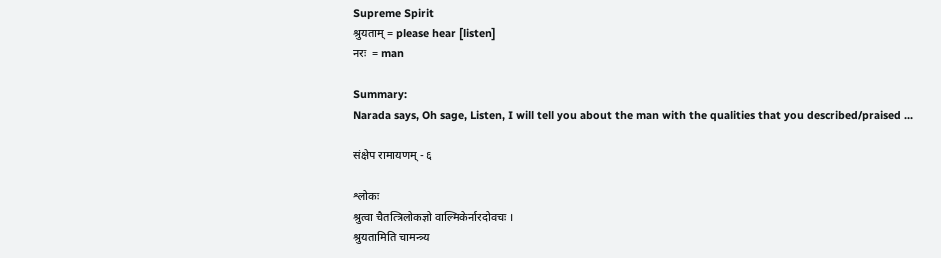Supreme Spirit
श्रुयताम् = please hear [listen]
नरः  = man

Summary:
Narada says, Oh sage, Listen, I will tell you about the man with the qualities that you described/praised ...

संक्षेप रामायणम् - ६

श्लोकः
श्रुत्वा चैतत्त्रिलोकज्ञो वाल्मिकेर्नारदोवचः ।
श्रुयतामिति चामन्त्र्य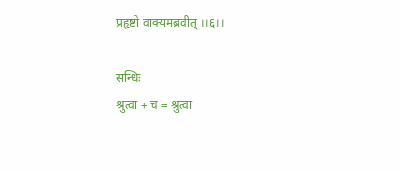प्रहृष्टो वाक्यमब्रवीत् ।।६।।

सन्धिः
श्रुत्वा + च = श्रुत्वा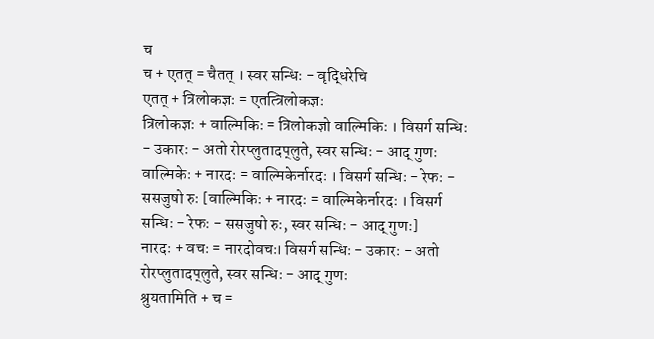च
च + एतत् = चैतत् । स्वर सन्धिः - वृद्धिरेचि
एतत् + त्रिलोकज्ञः = एतत्त्रिलोकज्ञः
त्रिलोकज्ञः + वाल्मिकिः = त्रिलोकज्ञो वाल्मिकिः । विसर्ग सन्धिः - उकारः - अतो रोरप्लुतादप्‌लुते, स्वर सन्धिः - आद् गुणः
वाल्मिकेः + नारदः = वाल्मिकेर्नारदः । विसर्ग सन्धिः - रेफः - ससजुषो रुः [वाल्मिकिः + नारदः = वाल्मिकेर्नारदः । विसर्ग सन्धिः - रेफः - ससजुषो रुः, स्वर सन्धिः - आद् गुणः]
नारदः + वचः = नारदोवचः। विसर्ग सन्धिः - उकारः - अतो रोरप्लुतादप्‌लुते, स्वर सन्धिः - आद् गुणः
श्रुयतामिति + च =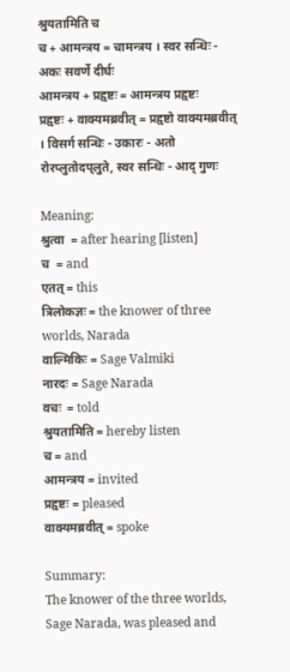श्रुयतामिति च
च + आमन्त्रय = चामन्त्रय । स्वर सन्धिः - अकः सवर्णे दीर्घः
आमन्त्रय + प्रहृष्टः = आमन्त्रय प्रहृष्टः
प्रहृष्टः + वाक्यमब्रवीत् = प्रहृष्टो वाक्यमब्रवीत् । विसर्ग सन्धिः - उकारः - अतो रोरप्लुतोदप्‌लुते, स्वर सन्धिः - आद् गुणः

Meaning:
श्रुत्वा  = after hearing [listen]
च  = and
एतत् = this
त्रिलोकज्ञः = the knower of three worlds, Narada
वाल्मिकिः = Sage Valmiki
नारदः = Sage Narada
वचः  = told
श्रुयतामिति = hereby listen
च = and
आमन्त्रय = invited
प्रहृष्टः = pleased
वाक्यमब्रवीत् = spoke

Summary:
The knower of the three worlds, Sage Narada, was pleased and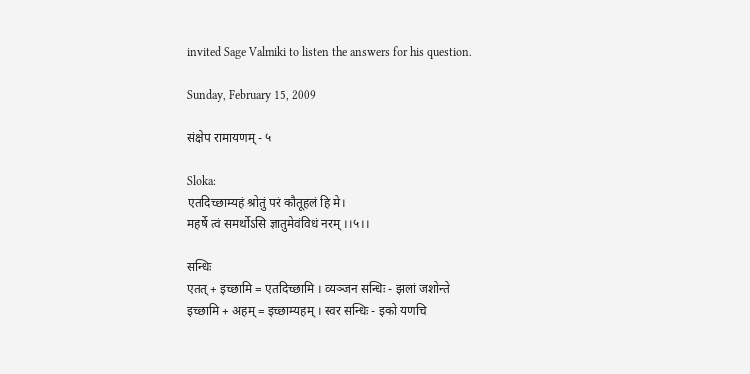invited Sage Valmiki to listen the answers for his question.

Sunday, February 15, 2009

संक्षेप रामायणम् - ५

Sloka:
एतदिच्छाम्यहं श्रोतुं परं कौतूहलं हि मे।
महर्षे त्वं समर्थोऽसि ज्ञातुमेवंविधं नरम् ।।५।।

सन्धिः
एतत् + इच्छामि = एतदिच्छामि । व्यञ्जन सन्धिः - झलां जशोन्ते
इच्छामि + अहम् = इच्छाम्यहम् । स्वर सन्धिः - इको यणचि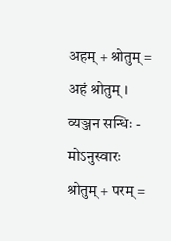अहम् + श्रोतुम् = अहं श्रोतुम् । व्यञ्जन सन्धिः - मोऽनुस्वारः
श्रोतुम् + परम् =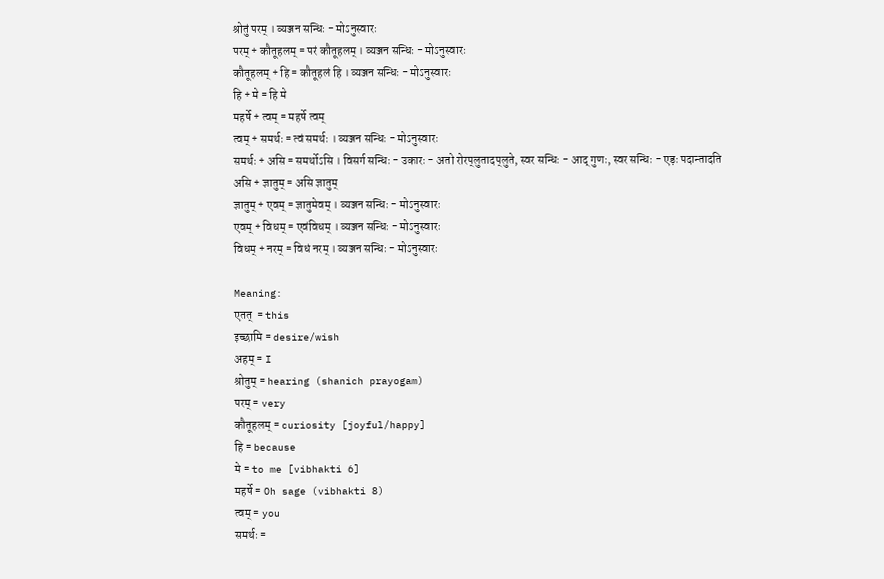श्रोतुं परम् । व्यञ्जन सन्धिः - मोऽनुस्वारः
परम् + कौतूहलम् = परं कौतूहलम् । व्यञ्जन सन्धिः - मोऽनुस्वारः
कौतूहलम् + हि = कौतूहलं हि । व्यञ्जन सन्धिः - मोऽनुस्वारः
हि + मे = हि मे
महर्षे + त्वम् = महर्षे त्वम्
त्वम् + समर्थः = त्वं समर्थः । व्यञ्जन सन्धिः - मोऽनुस्वारः
समर्थः + असि = समर्थोऽसि । विसर्ग सन्धिः - उकारः - अतो रोरप्‌लुतादप्‌लुते, स्वर सन्धिः - आद् गुणः, स्वर सन्धिः - एड़ः पदान्तादति
असि + ज्ञातुम् = असि ज्ञातुम्
ज्ञातुम् + एवम् = ज्ञातुमेवम् । व्यञ्जन सन्धिः - मोऽनुस्वारः
एवम् + विधम् = एवंविधम् । व्यञ्जन सन्धिः - मोऽनुस्वारः
विधम् + नरम् = विधं नरम् । व्यञ्जन सन्धिः - मोऽनुस्वारः

Meaning:
एतत्  = this
इच्छामि = desire/wish
अहम् = I
श्रोतुम् = hearing (shanich prayogam)
परम् = very
कौतूहलम् = curiosity [joyful/happy]
हि = because
मे = to me [vibhakti 6]
महर्षे = Oh sage (vibhakti 8)
त्वम् = you
समर्थः =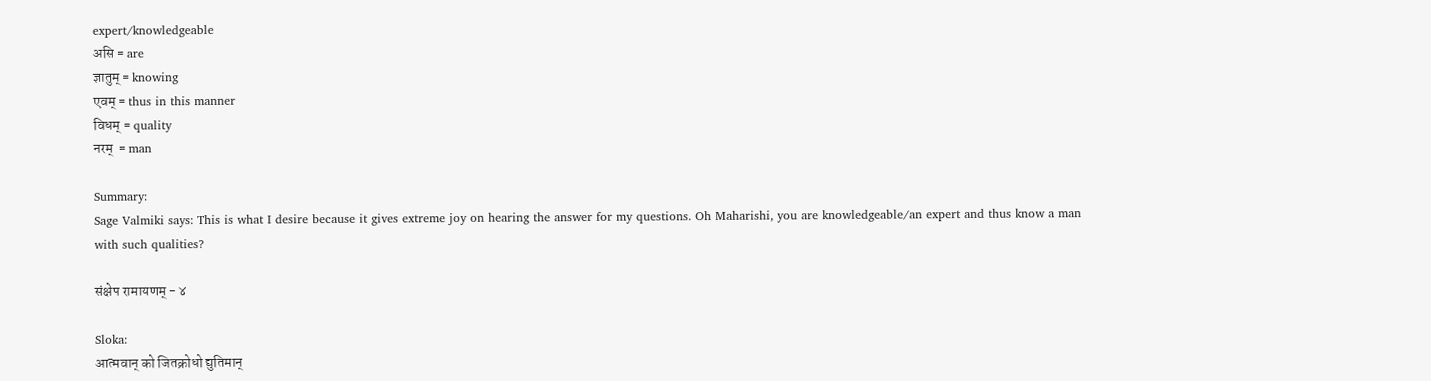expert/knowledgeable
असि = are
ज्ञातुम् = knowing
एवम् = thus in this manner
विधम् = quality
नरम्  = man

Summary:
Sage Valmiki says: This is what I desire because it gives extreme joy on hearing the answer for my questions. Oh Maharishi, you are knowledgeable/an expert and thus know a man
with such qualities?

संक्षेप रामायणम् - ४

Sloka:
आत्मवान् को जितक्रोधो द्युतिमान्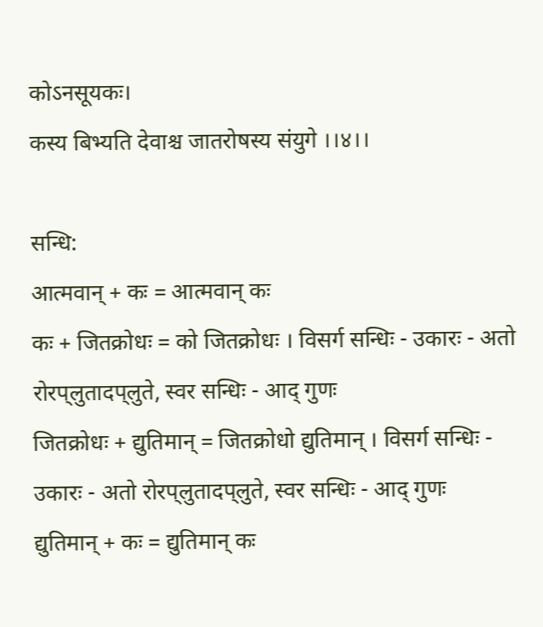कोऽनसूयकः।
कस्य बिभ्यति देवाश्च जातरोषस्य संयुगे ।।४।।

सन्धि:
आत्मवान् + कः = आत्मवान् कः
कः + जितक्रोधः = को जितक्रोधः । विसर्ग सन्धिः - उकारः - अतो रोरप्‌लुतादप्‌लुते, स्वर सन्धिः - आद् गुणः
जितक्रोधः + द्युतिमान् = जितक्रोधो द्युतिमान् । विसर्ग सन्धिः - उकारः - अतो रोरप्‌लुतादप्‌लुते, स्वर सन्धिः - आद् गुणः
द्युतिमान् + कः = द्युतिमान् कः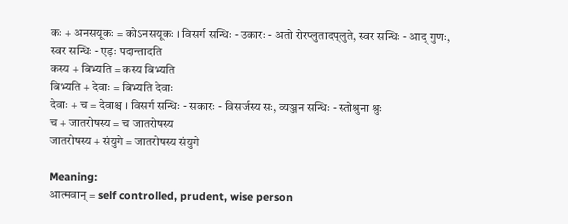कः + अनसयूकः = कोऽनसयूकः । विसर्ग सन्धिः - उकारः - अतो रोरप्लुतादप्‌लुते, स्वर सन्धिः - आद् गुणः, स्वर सन्धिः - एड़ः पदान्तादति
कस्य + बिभ्यति = कस्य बिभ्यति
बिभ्यति + देवाः = बिभ्यति देवाः
देवाः + च = देवाश्च । विसर्ग सन्धिः - सकारः - विसर्जस्य सः, व्यञ्जन सन्धिः - स्तोश्रुना श्रुः
च + जातरोषस्य = च जातरोषस्य
जातरोषस्य + संयुगे = जातरोषस्य संयुगे

Meaning:
आत्मवान् = self controlled, prudent, wise person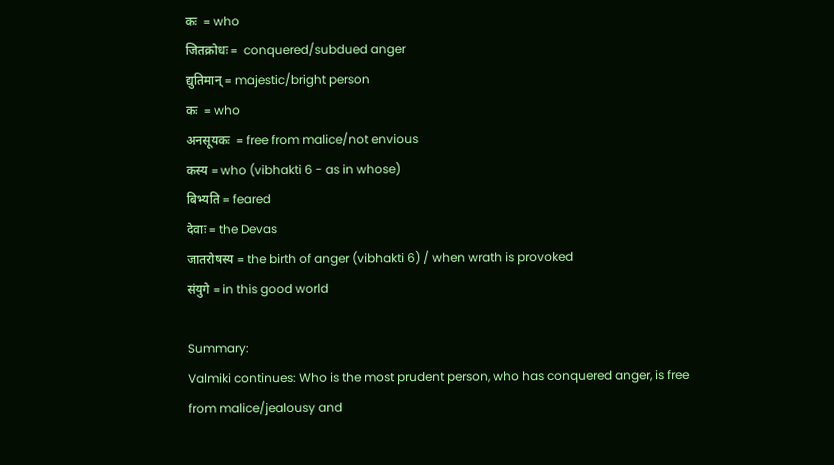कः  = who
जितक्रोधः =  conquered/subdued anger
द्युतिमान् = majestic/bright person
कः  = who
अनसूयकः  = free from malice/not envious
कस्य = who (vibhakti 6 - as in whose)
बिभ्यति = feared
देवाः = the Devas
जातरोषस्य = the birth of anger (vibhakti 6) / when wrath is provoked
संयुगे = in this good world

Summary:
Valmiki continues: Who is the most prudent person, who has conquered anger, is free from malice/jealousy and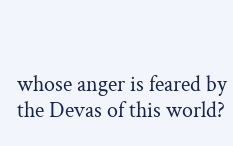whose anger is feared by the Devas of this world?